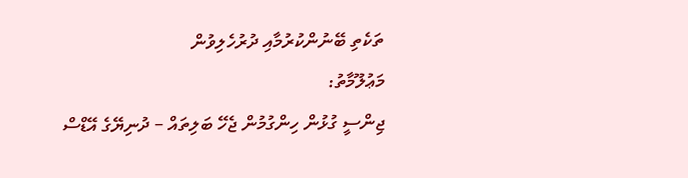ތަކެތި ބޭނުންކުރުމާއި ދުރުހެލިވުން
މަޢުލޫމާތު:
ޖިންސީ ގުޅުން ހިންގުމުން ޖެހޭ ބަލިތައް – ދުނިޔޭގެ އޭޑްސް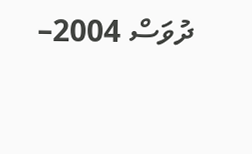ދުވަސް 2004–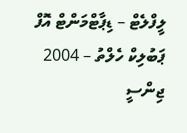ލީފްލެޓް – ޑިޕާޓްމަންޓް އޮފް ޕަބުލިކް ހެލްތު – 2004
ޖިންސީ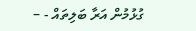ގުޅުމުން އަރާ ބަލިތައް - –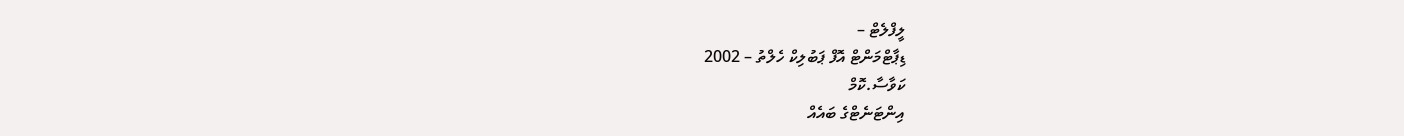ލީފްލެޓް –
ޑިޕާޓްމަންޓް އޮފް ޕަބުލިކް ހެލްތު – 2002
ކަވާސާ.ކޮމް
އިންޓަނެޓްގެ ބައެއް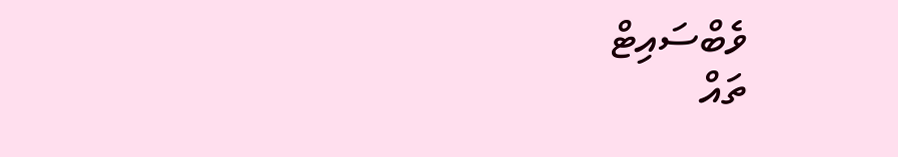ވެބްސައިޓް
ތައް